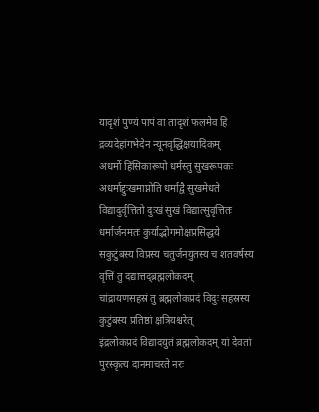यादृशं पुण्यं पापं वा तादृशं फलमेव हि द्रव्यदेहांगभेदेन न्यूनवृद्धिक्षयादिकम्
अधर्मो हिंसिकारूपो धर्मस्तु सुखरूपकः अधर्माद्दुःखमाप्नोति धर्माद्वै सुखमेधते
विद्यादुर्वृत्तितो दुःखं सुखं विद्यात्सुवृत्तितः धर्मार्जनमतः कुर्याद्भोगमोक्षप्रसिद्धये
सकुटुंबस्य विप्रस्य चतुर्जनयुतस्य च शतवर्षस्य वृत्तिं तु दद्यात्तद्ब्रह्मलोकदम्
चांद्रायणसहस्रं तु ब्रह्मलोकप्रदं विदुः सहस्रस्य कुटुंबस्य प्रतिष्ठां क्षत्रियश्चरेत्
इंद्रलोकप्रदं विद्यादयुतं ब्रह्मलोकदम् यां देवतां पुरस्कृत्य दानमाचरते नरः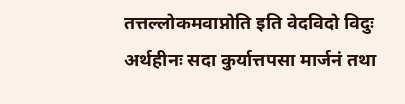तत्तल्लोकमवाप्नोति इति वेदविदो विदुः अर्थहीनः सदा कुर्यात्तपसा मार्जनं तथा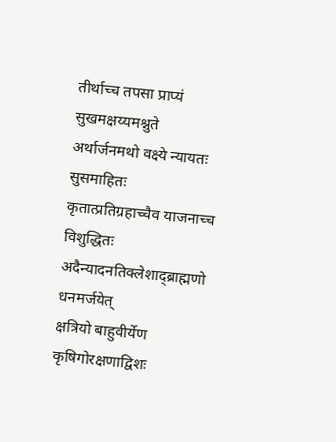तीर्थाच्च तपसा प्राप्यं सुखमक्षय्यमश्नुते अर्थार्जनमथो वक्ष्ये न्यायतः सुसमाहितः
कृतात्प्रतिग्रहाच्चैव याजनाच्च विशुद्धितः अदैन्यादनतिक्लेशाद्ब्राह्मणो धनमर्जयेत्
क्षत्रियो बाहुवीर्येण कृषिगोरक्षणाद्विशः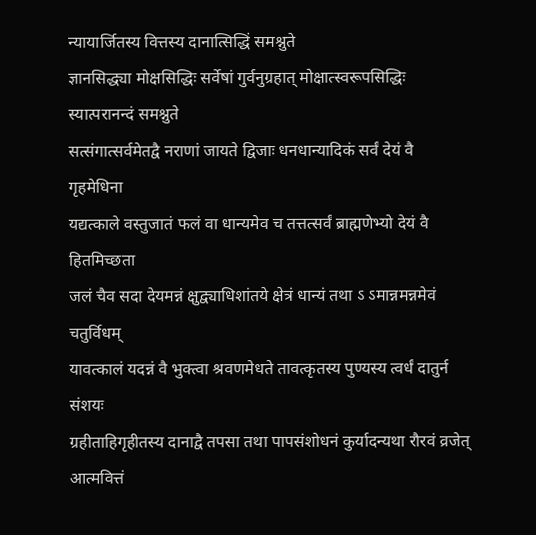न्यायार्जितस्य वित्तस्य दानात्सिद्धिं समश्नुते
ज्ञानसिद्ध्या मोक्षसिद्धिः सर्वेषां गुर्वनुग्रहात् मोक्षात्स्वरूपसिद्धिः स्यात्परानन्दं समश्नुते
सत्संगात्सर्वमेतद्वै नराणां जायते द्विजाः धनधान्यादिकं सर्वं देयं वै गृहमेधिना
यद्यत्काले वस्तुजातं फलं वा धान्यमेव च तत्तत्सर्वं ब्राह्मणेभ्यो देयं वै हितमिच्छता
जलं चैव सदा देयमन्नं क्षुद्व्याधिशांतये क्षेत्रं धान्यं तथा ऽ ऽमान्नमन्नमेवं चतुर्विधम्
यावत्कालं यदन्नं वै भुक्त्वा श्रवणमेधते तावत्कृतस्य पुण्यस्य त्वर्धं दातुर्न संशयः
ग्रहीताहिगृहीतस्य दानाद्वै तपसा तथा पापसंशोधनं कुर्यादन्यथा रौरवं व्रजेत्
आत्मवित्तं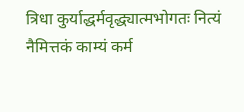त्रिधा कुर्याद्धर्मवृद्ध्यात्मभोगतः नित्यं नैमित्तकं काम्यं कर्म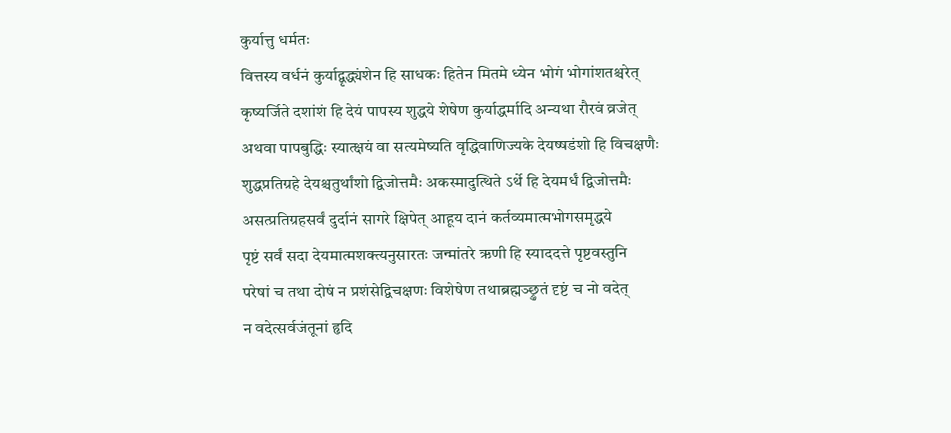कुर्यात्तु धर्मतः
वित्तस्य वर्धनं कुर्याद्वृद्ध्यंशेन हि साधकः हितेन मितमे ध्येन भोगं भोगांशतश्चरेत्
कृष्यर्जिते दशांशं हि देयं पापस्य शुद्धये शेषेण कुर्याद्धर्मादि अन्यथा रौरवं व्रजेत्
अथवा पापबुद्धिः स्यात्क्षयं वा सत्यमेष्यति वृद्धिवाणिज्यके देयष्षडंशो हि विचक्षणैः
शुद्धप्रतिग्रहे देयश्चतुर्थांशो द्विजोत्तमैः अकस्मादुत्थिते ऽर्थे हि देयमर्धं द्विजोत्तमैः
असत्प्रतिग्रहसर्वं दुर्दानं सागरे क्षिपेत् आहूय दानं कर्तव्यमात्मभोगसमृद्धये
पृष्टं सर्वं सदा देयमात्मशक्त्यनुसारतः जन्मांतरे ऋणी हि स्याददत्ते पृष्टवस्तुनि
परेषां च तथा दोषं न प्रशंसेद्विचक्षणः विशेषेण तथाब्रह्मञ्छ्रुतं दृष्टं च नो वदेत्
न वदेत्सर्वजंतूनां हृदि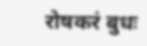रोषकरं बुधः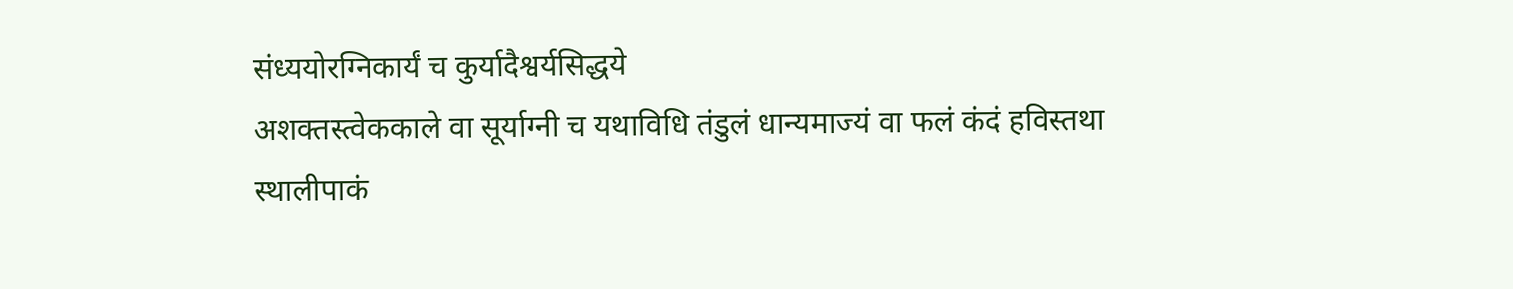संध्ययोरग्निकार्यं च कुर्यादैश्वर्यसिद्धये
अशक्तस्त्वेककाले वा सूर्याग्नी च यथाविधि तंडुलं धान्यमाज्यं वा फलं कंदं हविस्तथा
स्थालीपाकं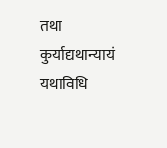तथा कुर्याद्यथान्यायं यथाविधि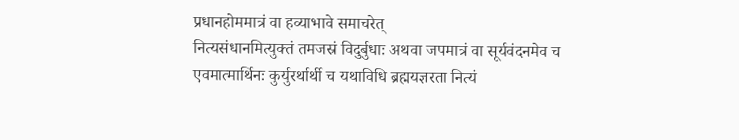प्रधानहोममात्रं वा हव्याभावे समाचरेत्
नित्यसंधानमित्युक्तं तमजस्रं विदुर्बुधाः अथवा जपमात्रं वा सूर्यवंदनमेव च
एवमात्मार्थिनः कुर्युरर्थार्थी च यथाविधि ब्रह्मयज्ञरता नित्यं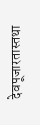देवपूजारतास्तथा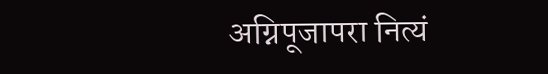अग्निपूजापरा नित्यं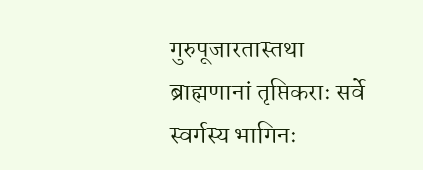गुरुपूजारतास्तथा ब्राह्मणानां तृप्तिकराः सर्वे स्वर्गस्य भागिनः